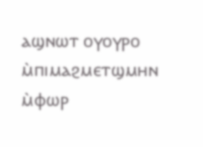ⲁϣⲛⲱⲧ ⲟⲩⲟⲩⲣⲟ ⲙ̀ⲡⲓⲙⲁϩⲙⲉⲧϣⲙⲏⲛ ⲙ̀ⲫⲱⲣ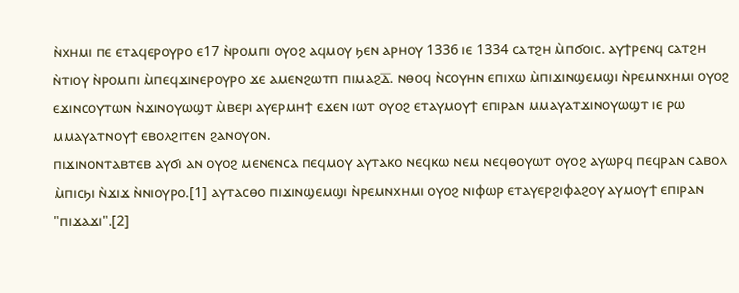ⲛ̀ⲭⲏⲙⲓ ⲡⲉ ⲉⲧⲁϥⲉⲣⲟⲩⲣⲟ ⲉ17 ⲛ̀ⲣⲟⲙⲡⲓ ⲟⲩⲟϩ ⲁϥⲙⲟⲩ ϧⲉⲛ ⲁⲣⲏⲟⲩ 1336 ⲓⲉ 1334 ⲥⲁⲧϩⲏ ⲙ̀ⲡϭⲟⲓⲥ. ⲁⲩϯⲣⲉⲛϥ ⲥⲁⲧϩⲏ ⲛ̀ⲧⲓⲟⲩ ⲛ̀ⲣⲟⲙⲡⲓ ⲙ̀ⲡⲉϥϫⲓⲛⲉⲣⲟⲩⲣⲟ ϫⲉ ⲁⲙⲉⲛϩⲱⲧⲡ ⲡⲓⲙⲁϩⲇ̅. ⲛⲑⲟϥ ⲛ̀ⲥⲟⲩⲏⲛ ⲉⲡⲓⲭⲱ ⲙ̀ⲡⲓϫⲓⲛϣⲉⲙϣⲓ ⲛ̀ⲣⲉⲙⲛⲭⲏⲙⲓ ⲟⲩⲟϩ ⲉϫⲓⲛⲥⲟⲩⲧⲱⲛ ⲛ̀ϫⲓⲛⲟⲩⲱϣⲧ ⲙ̀ⲃⲉⲣⲓ ⲁⲩⲉⲣⲙⲏϯ ⲉϫⲉⲛ ⲓⲱⲧ ⲟⲩⲟϩ ⲉⲧⲁⲩⲙⲟⲩϯ ⲉⲡⲓⲣⲁⲛ ⲙⲙⲁⲩⲁⲧϫⲓⲛⲟⲩⲱϣⲧ ⲓⲉ ⲣⲱ ⲙⲙⲁⲩⲁⲧⲛⲟⲩϯ ⲉⲃⲟⲗϩⲓⲧⲉⲛ ϩⲁⲛⲟⲩⲟⲛ.
ⲡⲓϫⲓⲛⲟⲛⲧⲁⲃⲧⲉⲃ ⲁⲩϭⲓ ⲁⲛ ⲟⲩⲟϩ ⲙⲉⲛⲉⲛⲥⲁ ⲡⲉϥⲙⲟⲩ ⲁⲩⲧⲁⲕⲟ ⲛⲉϥⲕⲱ ⲛⲉⲙ ⲛⲉϥⲑⲟⲩⲱⲧ ⲟⲩⲟϩ ⲁⲩⲱⲣϥ ⲡⲉϥⲣⲁⲛ ⲥⲁⲃⲟⲗ ⲙ̀ⲡⲓⲥϧⲓ ⲛ̀ϫⲓϫ ⲛ̀ⲛⲓⲟⲩⲣⲟ.[1] ⲁⲩⲧⲁⲥⲑⲟ ⲡⲓϫⲓⲛϣⲉⲙϣⲓ ⲛ̀ⲣⲉⲙⲛⲭⲏⲙⲓ ⲟⲩⲟϩ ⲛⲓⲫⲱⲣ ⲉⲧⲁⲩⲉⲣϩⲓⲫⲁϩⲟⲩ ⲁⲩⲙⲟⲩϯ ⲉⲡⲓⲣⲁⲛ "ⲡⲓϫⲁϫⲓ".[2]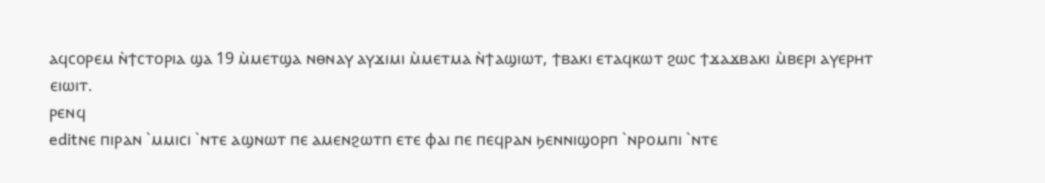ⲁϥⲥⲟⲣⲉⲙ ⲛ̀ϯⲥⲧⲟⲣⲓⲁ ϣⲁ 19 ⲙ̀ⲙⲉⲧϣⲁ ⲛⲑⲛⲁⲩ ⲁⲩϫⲓⲙⲓ ⲙ̀ⲙⲉⲧⲙⲁ ⲛ̀ϯⲁϣⲓⲱⲧ, ϯⲃⲁⲕⲓ ⲉⲧⲁϥⲕⲱⲧ ϩⲱⲥ ϯϫⲁϫⲃⲁⲕⲓ ⲙ̀ⲃⲉⲣⲓ ⲁⲩⲉⲣⲏⲧ ⲉⲓⲱⲓⲧ.
ⲣⲉⲛϥ
editⲛⲉ ⲡⲓⲣⲁⲛ `ⲙⲙⲓⲥⲓ `ⲛⲧⲉ ⲁϣⲛⲱⲧ ⲡⲉ ⲁⲙⲉⲛϩⲱⲧⲡ ⲉⲧⲉ ⲫⲁⲓ ⲡⲉ ⲡⲉϥⲣⲁⲛ ϧⲉⲛⲛⲓϣⲟⲣⲡ `ⲛⲣⲟⲙⲡⲓ `ⲛⲧⲉ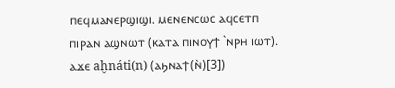ⲡⲉϥⲙⲁⲛⲉⲣϣⲓϣⲓ. ⲙⲉⲛⲉⲛⲥⲱⲥ ⲁϥⲥⲉⲧⲡ ⲡⲓⲣⲁⲛ ⲁϣⲛⲱⲧ (ⲕⲁⲧⲁ ⲡⲓⲛⲟⲩϯ `ⲛⲣⲏ ⲓⲱⲧ).
ⲁϫⲉ aḫnáti(n) (ⲁϧⲛⲁϯ(ⲛ̀)[3])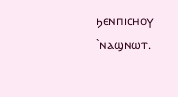ϧⲉⲛⲡⲓⲥⲏⲟⲩ `ⲛⲁϣⲛⲱⲧ.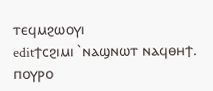ⲧⲉϥⲙϩⲱⲟⲩⲓ
editϯⲥϩⲓⲙⲓ `ⲛⲁϣⲛⲱⲧ ⲛⲁϥⲑⲏϯ. ⲡⲟⲩⲣⲟ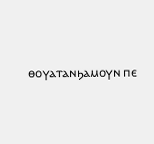ⲑⲟⲩⲁⲧⲁⲛϧⲁⲙⲟⲩⲛ ⲡⲉ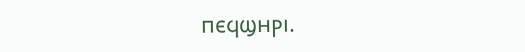ⲡⲉϥϣⲏⲣⲓ.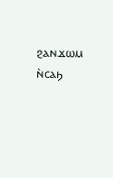ϩⲁⲛϫⲱⲙ ⲛ̀ⲥⲁϧ